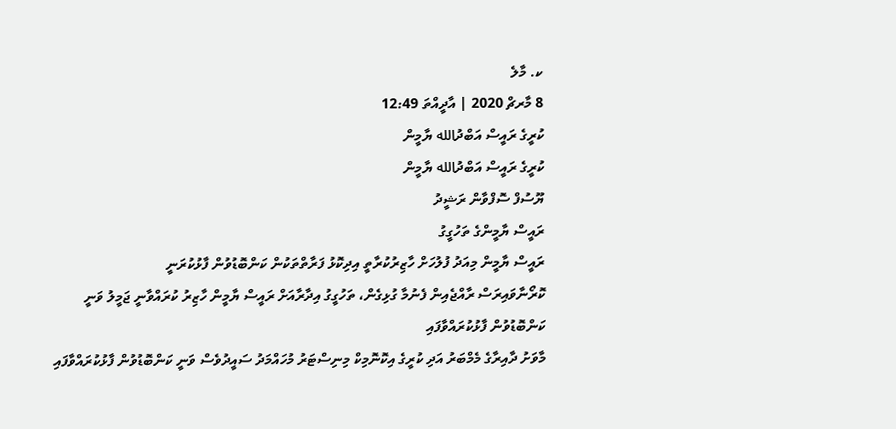ކ. މާލެ
8 މާރޗް 2020 | އާދީއްތަ 12:49
ކުރީގެ ރައީސް އަބްދުالله ޔާމީން
ކުރީގެ ރައީސް އަބްދުالله ޔާމީން
ޔޫސުފް ސޮފްވާން ރަޝީދު
ރައީސް ޔާމީންގެ ތަހުގީގު
ރައީސް ޔާމީން މިއަދު ފުލުހަށް ހާޒިރުކުރާތީ އިދިކޮޅު ފަރާތްތަކުން ކަންބޮޑުވުން ފާޅުކުރަނީ
ކޮރޯނާވައިރަސް ރާއްޖެއިން ފެނުމާ ގުޅިގެން، ތަހުގީގު އިދާރާއަށް ރައީސް ޔާމީން ހާޒިރު ކުރައްވާނީ ޖަމީލު ވަނީ ކަންބޮޑުވުން ފާޅުކުރައްވާފައި
މާވަށު ދާއިރާގެ މެމްބަރު އަދި ކުރީގެ އިކޮނޮމިކް މިނިސްޓަރު މުހައްމަދު ސައީދުވެސް ވަނީ ކަންބޮޑުވުން ފާޅުކުރައްވާފައި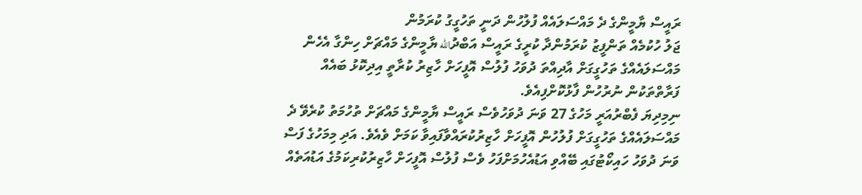ރައީސް ޔާމީންގެ ދެ މައްސަލައެއް ފުލުހުން ދަނީ ތަހުގީގު ކުރަމުން
ޖަލު ހުކުމެއް ތަންފީޒު ކުރަމުންދާ ކުރީގެ ރައީސް އަބްދުالله ޔާމީންގެ މައްޗަށް ހިންގާ އެހެން މައްސަލައެއްގެ ތަހުގީގަށް އާދިއްތަ ދުވަހު ފުލުސް އޮފީހަށް ހާޒިރު ކުރާތީ އިދިކޮޅު ބައެއް ފަރާތްތަކުން ނުރުހުން ފާޅުކޮށްފިއެވެ.
ނިމިދިޔަ ފެބްރުއަރީ މަހުގެ 27 ވަނަ ދުވަހުވެސް ރައީސް ޔާމީންގެ މައްޗަށް ތުހުމަތު ކުރެވޭ ދެ މައްސަލައެއްގެ ތަހުގީގަށް ފުލުހުން އޮފީހަށް ހާޒިރުކުރައްވާފައިވާ ކަމަށް ވެއެވެ. އަދި މިމަހުގެ ފަސް ވަނަ ދުވަހު ހައިކޯޓުގައި ބޭއްވި އަޑުއެހުމަށްފަހު ވެސް ފުލުސް އޮފީހަށް ހާޒިރުކުރިކަމުގެ އަޑުއަތެއް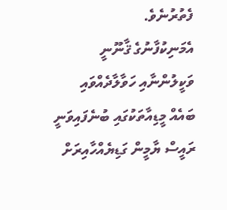ފެތުރުނެވެ.
އެމަނިކުފާނުގެ ޤާނޫނީ ވަކީލުންނާއި ހަވާލާދެއްވައި ބައެއް މީޑިއާތަކުގައި ބުނެފައިވަނީ ރައީސް ޔާމީން ގަޑިޔެއްހާއިރަށް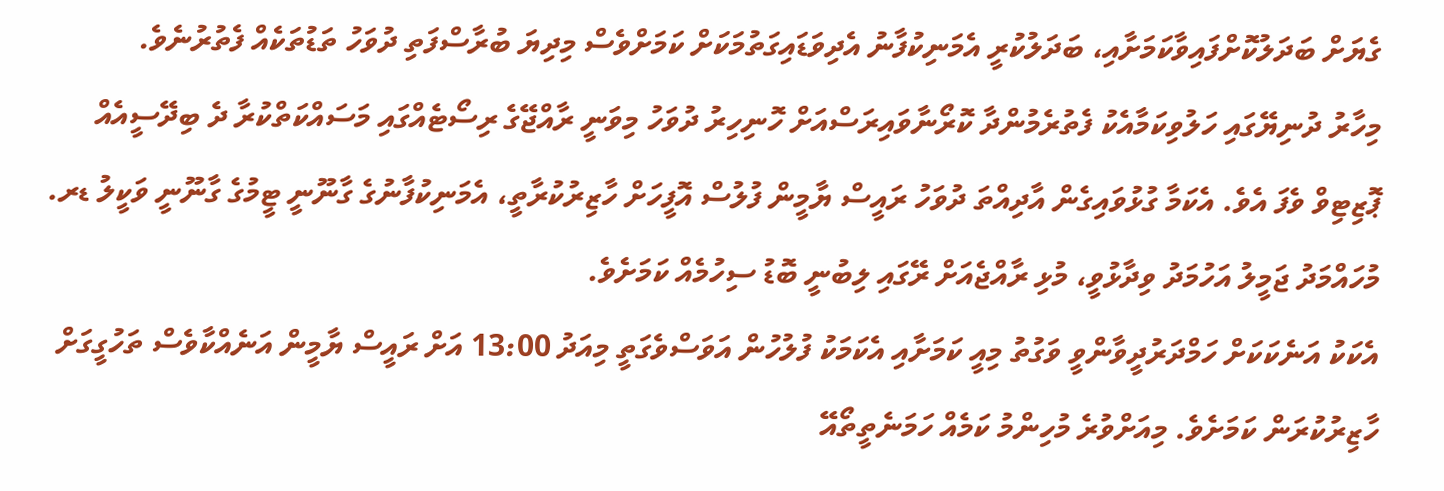ގެޔަށް ބަދަލުކޮށްފައިވާކަމަށާއި، ބަދަލުކުރީ އެމަނިކުފާނު އެދިވަޑައިގަތުމަކަށް ކަމަށްވެސް މިދިޔަ ބުރާސްފަތި ދުވަހު ތަޑުތަކެއް ފެތުރުނެވެ.
މިހާރު ދުނިޔޭގައި ހަލުވިކަމާއެކު ފެތުރެމުންދާ ކޮރޯނާވައިރަސްއަށް ހޮނިހިރު ދުވަހު މިވަނީ ރާއްޖޭގެ ރިސޯޓެއްގައި މަސައްކަތްކުރާ ދެ ބިދޭސީއެއް ޕޮޒިޓިވް ވެފަ އެވެ. އެކަމާ ގުޅުވައިގެން އާދިއްތަ ދުވަހު ރައީސް ޔާމީން ފުލުސް އޮފީހަށް ހާޒިރުކުރާތީ، އެމަނިކުފާނުގެ ގާނޫނީ ޓީމުގެ ގާނޫނީ ވަކީލު ޑރ. މުހައްމަދު ޖަމީލު އަހުމަދު ވިދާޅުވީ، މުޅި ރާއްޖެއަށް ރޭގައި ލިބުނީ ބޮޑު ސިހުމެއް ކަމަށެވެ.
އެކަކު އަނެކަކަށް ހަމްދަރުދީވާންވީ ވަގުތު މިއީ ކަމަށާއި އެކަމަކު ފުލުހުން އަވަސްވެގަތީ މިއަދު 13:00 އަށް ރައީސް ޔާމީން އަނެއްކާވެސް ތަހުގީގަށް ހާޒިރުކުރަން ކަމަށެވެ. މިއަށްވުރެ މުހިންމު ކަމެއް ހަމަނެތީތޯއޭ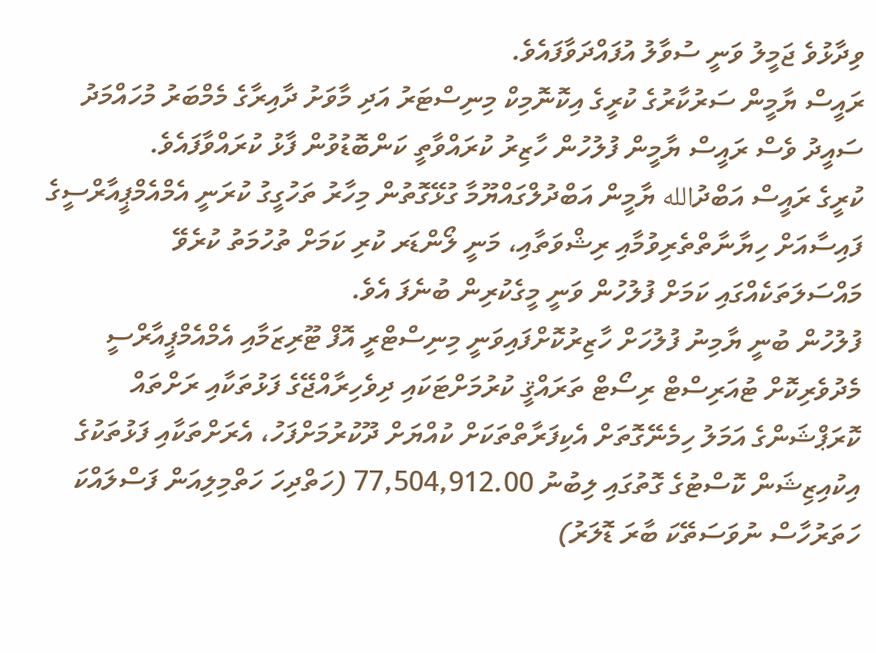ވިދާޅުވެ ޖަމީލު ވަނީ ސުވާލު އުފައްދަވާފައެވެ.
ރައީސް ޔާމީން ސަރުކާރުގެ ކުރީގެ އިކޮނޮމިކް މިނިސްޓަރު އަދި މާވަށު ދާއިރާގެ މެމްބަރު މުހައްމަދު ސައީދު ވެސް ރައީސް ޔާމީން ފުލުހުން ހާޒިރު ކުރައްވާތީ ކަންބޮޑުވުން ފާޅު ކުރައްވާފައެވެ.
ކުރީގެ ރައީސް އަބްދުالله ޔާމީން އަބްދުލްގައްޔޫމާ ގުޅޭގޮތުން މިހާރު ތަހުގީގު ކުރަނީ އެމްއެމްޕީއާރްސީގެ ފައިސާއަށް ހިޔާނާތްތެރިވުމާއި ރިޝްވަތާއި، މަނީ ލޯންޑަރ ކުރި ކަމަށް ތުހުމަތު ކުރެވޭ މައްސަލަތަކެއްގައި ކަމަށް ފުލުހުން ވަނީ މީގެކުރިން ބުނެފަ އެވެ.
ފުލުހުން ބުނީ ޔާމިނު ފުލުހަށް ހާޒިރުކޮށްފައިވަނީ މިނިސްޓްރީ އޮފް ޓޫރިޒަމާއި އެމްއެމްޕީއާރްސީ މެދުވެރިކޮށް ޓުއަރިސްޓް ރިސޯޓް ތަރައްޤީ ކުރުމަށްޓަކައި ދިވެހިރާއްޖޭގެ ފަޅުތަކާއި ރަށްތައް ކޮރަޕްޝަންގެ އަމަލު ހިމެނޭގޮތަށް އެކިފަރާތްތަކަށް ކުއްޔަށް ދޫކުރުމަށްފަހު، އެރަށްތަކާއި ފަޅުތަކުގެ އިކުއިޒިޝަން ކޮސްޓުގެ ގޮތުގައި ލިބުނު 77,504,912.00 (ހަތްދިހަ ހަތްމިލިއަން ފަސްލައްކަ ހަތަރުހާސް ނުވަސަތޭކަ ބާރަ ޑޮލަރު)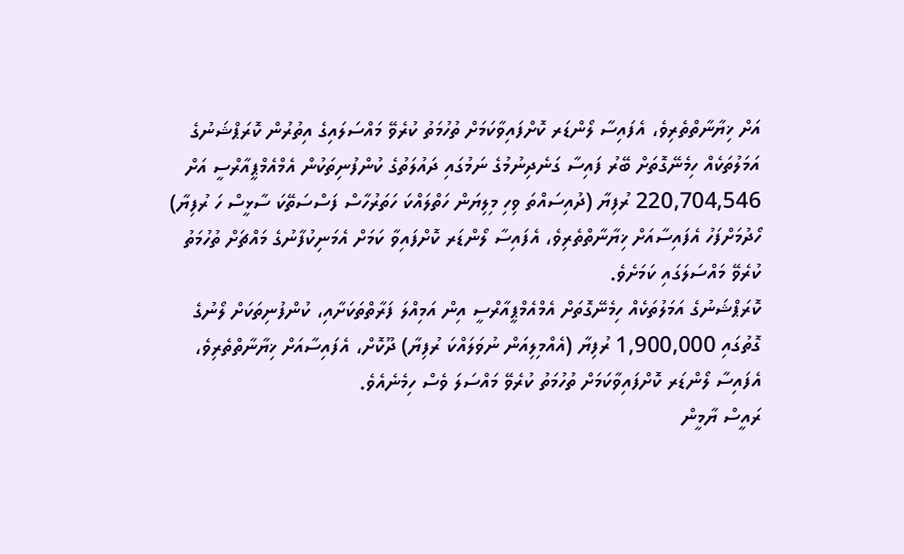އަށް ޚިޔާނާތްތެރިވެ، އެފައިސާ ލޯންޑަރ ކޮށްފައިވާކަމަށް ތުހުމަތު ކުރެވޭ މައްސަލައިގެ އިތުރުން ކޮރަޕްޝަނުގެ އަމަލުތަކެއް ހިމެނޭގޮތަށް ބޭރު ފައިސާ ގަނެދިނުމުގެ ނަމުގައި ދައުލަތުގެ ކުންފުނިތަކުން އެމްއެމްޕީއާރްސީ އަށް 220,704,546 ރުފިޔާ (ދުއިސައްތަ ވިހި މިލިޔަން ހަތްލައްކަ ހަތަރުހާސް ފަސްސަތޭކަ ސާޅީސް ހަ ރުފިޔާ) ހޯދުމަށްފަހު އެފައިސާއަށް ޚިޔާނާތްތެރިވެ، އެފައިސާ ލޯންޑަރ ކޮށްފައިވާ ކަމަށް އެމަނިކުފާނުގެ މައްޗަށް ތުހުމަތު ކުރެވޭ މައްސަލަގައި ކަމަށެވެ.
ކޮރަޕްޝަނުގެ އަމަލުތަކެއް ހިމެނޭގޮތަށް އެމްއެމްޕީއާރްސީ އިން އަމިއްލަ ފަރާތްތަކަށާއި، ކުންފުނިތަކަށް ލޯނުގެ ގޮތުގައި 1,900,000 ރުފިޔާ (އެއްމިލިއަން ނުވަލައްކަ ރުފިޔާ) ދޫކޮށް، އެފައިސާއަށް ޚިޔާނާތްތެރިވެ، އެފައިސާ ލޯންޑަރ ކޮށްފައިވާކަމަށް ތުހުމަތު ކުރެވޭ މައްސަލަ ވެސް ހިމެނެއެވެ.
ރައީސް ޔާމީން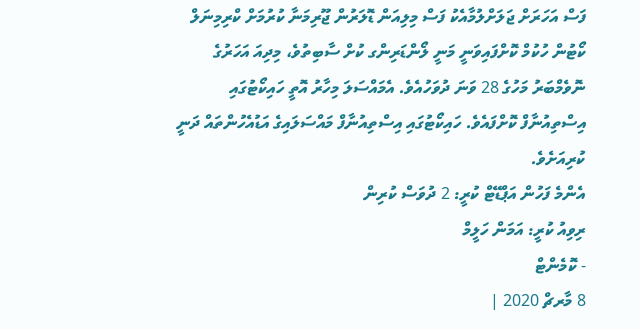ފަސް އަހަރަށް ޖަލަށްލުމާއެކު ފަސް މިލިއަން ޑޮލަރުން ޖޫރިމަނާ ކުރުމަށް ކްރިމިނަލް ކޯޓުން ހުކުމް ކޮށްފައިވަނީ މަނީ ލޯންޑަރިންގ ކުށް ސާބިތުވެ، މިދިއަ އަހަރުގެ ނޮވެމްބަރު މަހުގެ 28 ވަނަ ދުވަހުއެވެ. އެމައްސަލަ މިހާރު އޮތީ ހައިކޯޓުގައި އިސްތިއުނާފް ކޮށްފައެވެ. ހައިކޯޓުގައި އިސްތިއުނާފް މައްސަލައިގެ އަޑުއެހުންތައް ދަނީ ކުރިއަށެވެ.
އެންމެ ފަހުން އަޕްޑޭޓް ކުރީ: 2 ދުވަސް ކުރިން
ރިވިއު ކުރީ: އަމަން ހަލީމް
- ކޮމެންޓް
8 މާރޗް 2020 |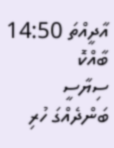އާދީއްތަ 14:50
ބާއްކޮ
ސިޔާސީ ބަންދެއްގަ ހުރި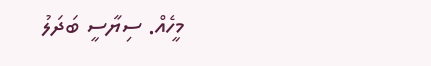މީހެއް. ސިޔާސީ ބަދަލު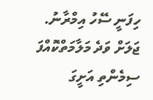ހިފަނީ ސޭހު އިމްރާނު. ޖަލަށް ވަދެ މަލާމަތްކޮއްފަ ސިމެންތި އަށީގަ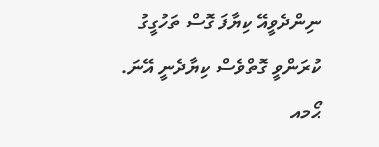ނިންދެވީއޭ ކިޔާފަ ގޮސް ތަހުގީގު ކުރަންވީ ގޮތްވެސް ކިޔާދެނީ އޭނަ. ޙޯމއ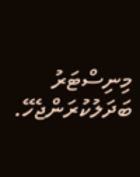މިނިސްޓަރު ބަދަލުކުރަންޖެހޭ.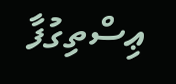ޢިސްތިގުފާ